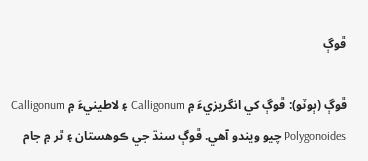ڦوڳ

ڦوڳ (ٻوٽو): ڦوڳ کي انگريزيءَ ۾ Calligonum ۽ لاطينيءَ ۾ Calligonum Polygonoides چيو ويندو آهي. ڦوڳ سنڌ جي ڪوهستان ۽ ٿر ۾ جام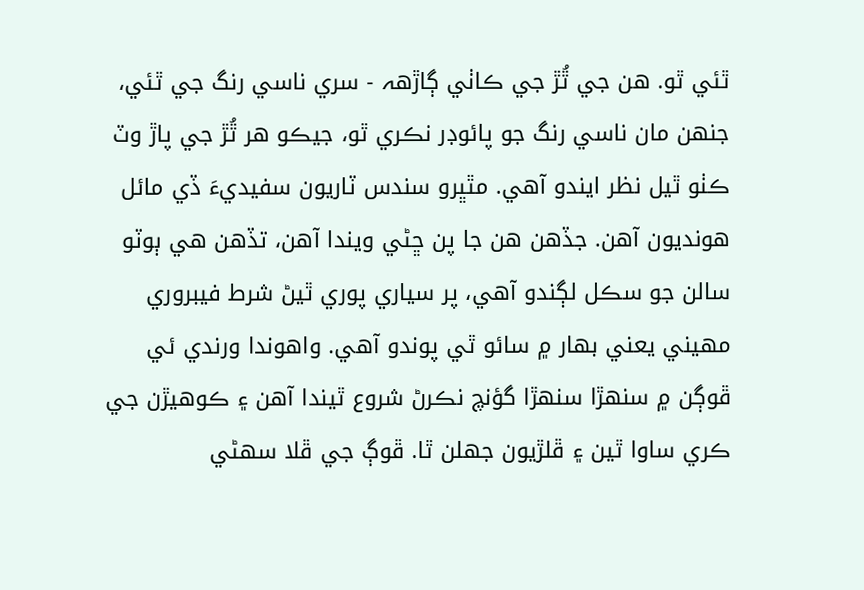ٿئي ٿو. هن جي ٿُڙ جي ڪاٺي ڳاڙھہ - سري ناسي رنگ جي ٿئي، جنھن مان ناسي رنگ جو پائوڊر نڪري ٿو، جيڪو هر ٿُڙ جي پاڙ وٽ ڪٺو ٿيل نظر ايندو آهي. مٿڀرو سندس ٽاريون سفيديءَ ڏي مائل هونديون آهن. جڏهن هن جا پن ڇڻي ويندا آهن، تڏهن هي ٻوٽو سالن جو سڪل لڳندو آهي، پر سياري پوري ٿيڻ شرط فيبروري مھيني يعني بھار ۾ سائو ٿي پوندو آهي. واهوندا ورندي ئي ڦوڳن ۾ سنھڙا سنھڙا گؤنچ نڪرڻ شروع ٿيندا آهن ۽ ڪوهيڙن جي ڪري ساوا ٿين ۽ ڦلڙيون جهلن ٿا. ڦوڳ جي ڦلا سھڻي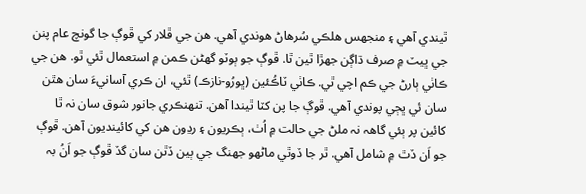ٿيندي آهي ۽ منجهس هلڪي سُرهاڻ هوندي آهي. هن جي ڦلار کي ڦوڳ جا گونچ عام پنن جي ڀيٽ ۾ صرف ڌاڳن جھڙا ٿين ٿا. ڦوڳ جو ٻوٽو گهڻن ڪمن ۾ استعمال ٿئي ٿو. هن جي ڪاٺي ٻارڻ جي ڪم اچي ٿي. ڪاٺي ٽاڪُئين (ڀورُو-نازڪ) ٿئي، ان ڪري آسانيءَ سان هٿن سان ئي ڀڄي پوندي آهي. ڦوڳ جا پن کٽا ٿيندا آهن. تنھنڪري جانور شوق سان نہ ٿا کائين پر ٻئي گاھہ نہ ملڻ جي حالت ۾ اُٺ، ٻڪريون ۽ رڍون هن کي کائينديون آهن. ڦوڳ جو اَن ڏٿ ۾ شامل آهي. ٿر جا ڏوٿي ماڻهو جهنگ جي ٻين ڏٿن سان گڏ ڦوڳ جو اَنُ بہ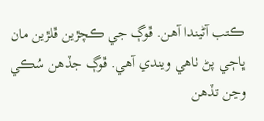ڪتب آڻيندا آهن. ڦوڳ جي ڪچڙين ڦلڙين مان ڀاڄي پڻ ٺاهي ويندي آهي. ڦوڳ جڏهن سُڪي وڃن تڏهن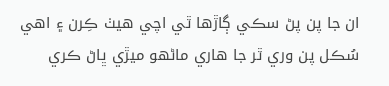ان جا پن پڻ سڪي ڳاڙها ٿي اچي هيٺ ڪِرن ۽ اهي سُڪل پن وري ٿر جا هاري ماڻهو ميڙي ڀاڻ ڪري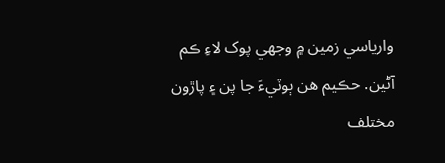وارياسي زمين ۾ وجهي پوک لاءِ ڪم آڻين. حڪيم هن ٻوٽيءَ جا پن ۽ پاڙون مختلف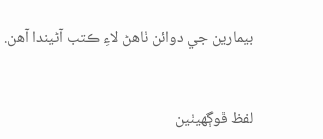بيمارين جي دوائن ٺاهڻ لاءِ ڪتب آڻيندا آهن.


لفظ ڦوڳھيٺين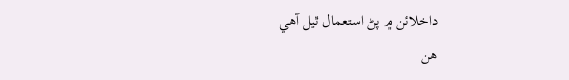داخلائن ۾ پڻ استعمال ٿيل آھي
هن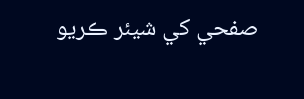صفحي کي شيئر ڪريو